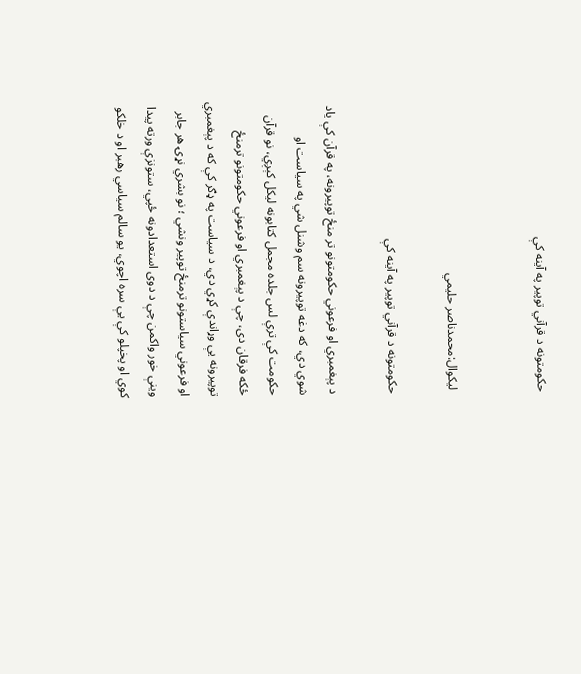حکومتونه د قرآني توپير په آینه کې


 لیکوال:محمدناصر حلیمي

حکومتونه د قرآني توپير په آینه کې

د پېغمبري او فرعوني حکومتونو تر منځ توپیرونه، په قرآن کې یاد شوي دي، که دغه توپيرونه سم وشنل شي په سیاست او حکومت کې ترې لس جلده مجمل کتابونه لیکل کېږي، نو قرآن ځکه فرقان دى، چې د پېغمبري او فرعوني حکومتونو ترمنځ توپيرونه يې وړاندې کړي دي، د سیاست په ډګر کې که د پېغمبري او فرعوني سیاستونو ترمنځ توپیر ونشي ؛ نو بشري نړۍ هر جابر وینې خور واکمن چې د دوی استعدادونه ځپي، ستونزې ورته پیدا کوي او پخپلو کې يې سره اچوي، یو سالم سیاسي رهبر او د خلکو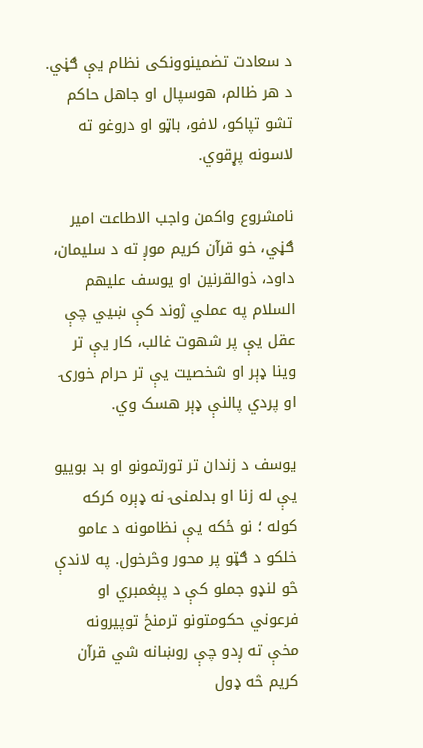د سعادت تضمینوونکی نظام يې ګڼي. د هر ظالم، هوسپال او جاهل حاکم تشو تپاکو، لافو، باټو او دروغو ته لاسونه پړقوي.

نامشروع واکمن واجب الاطاعت امیر ګڼي، خو قرآن کریم موږ ته د سلیمان، داود، ذوالقرنین او یوسف علیهم السلام په عملي ژوند کې ښيي چې عقل يې پر شهوت غالب، کار يې تر وینا ډېر او شخصیت یې تر حرام خورۍ او پردي پالنې ډېر هسک وي.

يوسف د زندان تر تورتمونو او بد بوییو یې له زنا او بدلمنۍ نه ډېره کرکه کوله ؛ نو ځکه یې نظامونه د عامو خلکو د ګټو پر محور وڅرخول. په لاندې څو لنډو جملو کې د پېغمبري او فرعوني حکومتونو ترمنځ توپیرونه مخې ته ږدو چې روښانه شي قرآن کریم څه ډول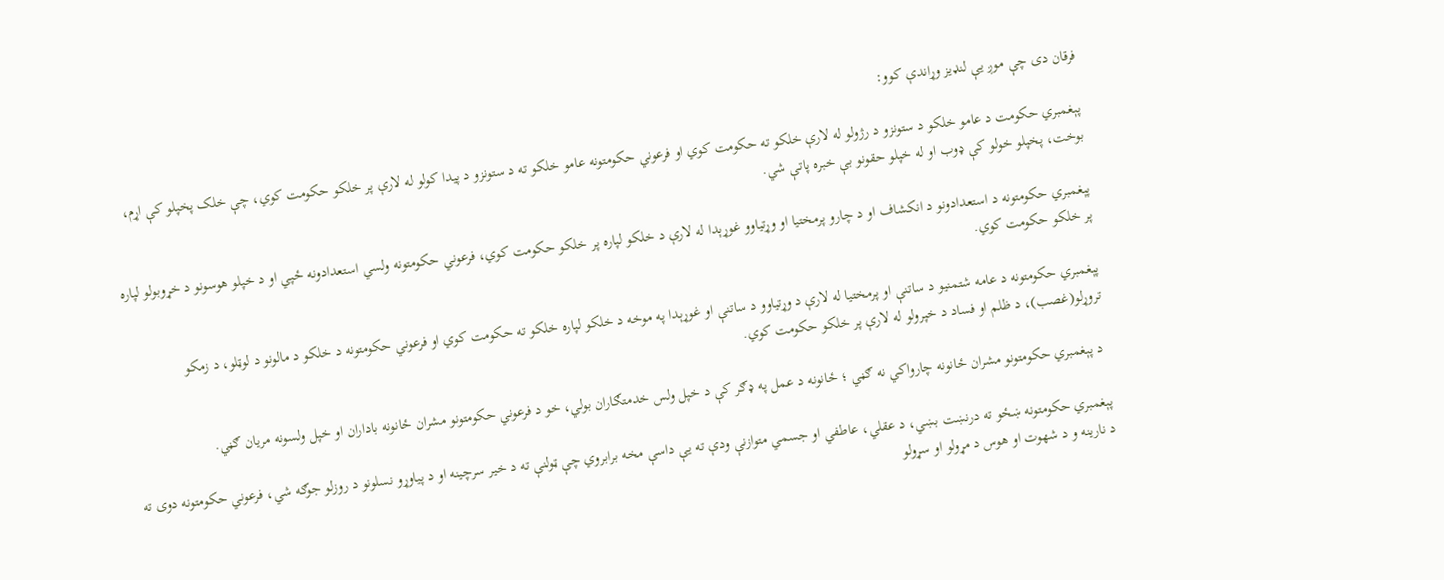فرقان دی چې موږ يې لنډيز وړاندې کوو:

پېغمبري حکومت د عامو خلکو د ستونزو د رژولو له لارې خلکو ته حکومت کوي او فرعوني حکومتونه عامو خلکو ته د ستونزو د پيدا کولو له لارې پر خلکو حکومت کوي، چې خلک پخپلو کې اړم، بوخت، پخپلو خولو کې ډوب او له خپلو حقونو بې خبره پاتې شي.

پېغمبري حکومتونه د استعدادونو د انکشاف او د چارو پرمختیا او وړتیاوو غوړېدا له لارې د خلکو لپاره پر خلکو حکومت کوي، فرعوني حکومتونه ولسي استعدادونه ځپي او د خپلو هوسونو د خړوبولو لپاره پر خلکو حکومت کوي.

پېغمبري حکومتونه د عامه شتمنیو د ساتنې او پرمختيا له لارې د وړتیاوو د ساتنې او غوړېدا په موخه د خلکو لپاره خلکو ته حکومت کوي او فرعوني حکومتونه د خلکو د مالونو د لوټلو، د زمکو تروړلو(غصب)، د ظلم او فساد د خپرولو له لارې پر خلکو حکومت کوي.

 د پېغمبري حکومتونو مشران ځانونه چارواکي نه ګڼي ؛ ځانونه د عمل په ډګر کې د خپل ولس خدمتګاران بولي، خو د فرعوني حکومتونو مشران ځانونه باداران او خپل ولسونه مریان ګڼي.

پېغمبري حکومتونه ښځو ته درنښت بښي، د عقلي، عاطفي او جسمي متوازنې ودې ته یې داسې مخه برابروي چې ټولنې ته د خیر سرچینه او د پياوړو نسلونو د روزلو جوګه شي، فرعوني حکومتونه دوی ته د نارینه و د شهوت او هوس د مړولو او سړولو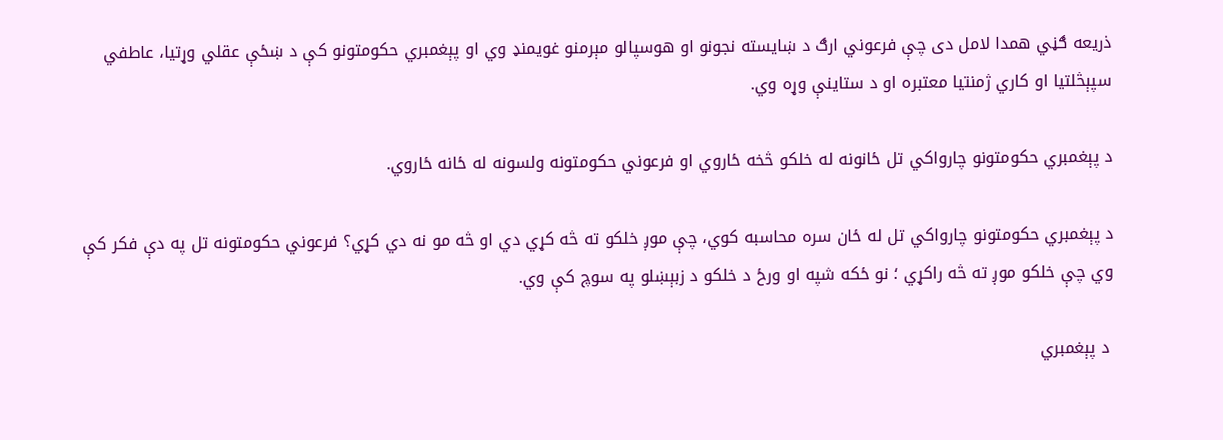ذریعه ګڼي همدا لامل دی چې فرعوني ارګ د ښایسته نجونو او هوسپالو مېرمنو غویمنډ وي او پېغمبري حکومتونو کې د ښځې عقلي وړتیا، عاطفي سپېڅلتیا او کاري ژمنتیا معتبره او د ستاینې وړه وي.

د پېغمبري حکومتونو چارواکي تل ځانونه له خلکو څخه ځاروي او فرعوني حکومتونه ولسونه له ځانه ځاروي.

د پېغمبري حکومتونو چارواکي تل له ځان سره محاسبه کوي، چې موږ خلکو ته څه کړي دي او څه مو نه دي کړي؟ فرعوني حکومتونه تل په دې فکر کې وي چې خلکو موږ ته څه راکړي ؛ نو ځکه شپه او ورځ د خلکو د زبېښلو په سوچ کې وي.

 د پېغمبري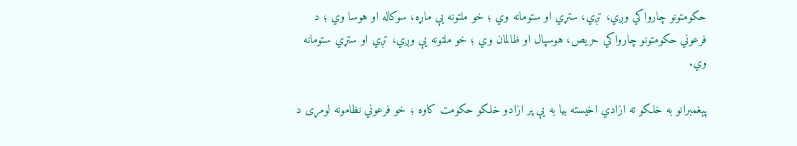حکومتونو چارواکي وږي، تږي، ستړي او ستومانه وي ؛ خو ملتونه یې ماړه، سوکاله او هوسا وي ؛ د فرعوني حکومتونو چارواکي حریص، هوسپال او ظالمان وي ؛ خو ملتونه یې وږي، تږي او ستړي ستومانه وي.

پېغمبرانو به خلکو ته ازادي اخیسته بیا به يې پر ازادو خلکو حکومت کاوه ؛ خو فرعوني نظامونه لومړى د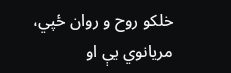خلکو روح و روان ځپي، مريانوي یې او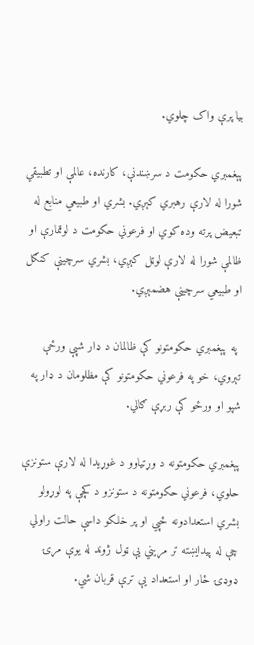بیا پرې واک چلوي.

پېغمبري حکومت د سرښندنې، کارنده، عالمې او تطبیقي شورا له لارې رهبري کېږي. بشري او طبیعي منابع له تبعیض پرته وده کوي او فرعوني حکومت د لوټمارې او ظالمې شورا له لارې لوټل کېږي، بشري سرچينې کنګل او طبیعي سرچينې هضمېږي.

 په پېغمبري حکومتونو کې ظالمان د ډار شپې ورځې تېروي، خو په فرعوني حکومتونو کې مظلومان د ډار په شپو او ورځو کې ربړې ګالي.

پېغمبري حکومتونه د وړتیاوو د غوړیدا له لارې ستونزې حلوي، فرعوني حکومتونه د ستونزو د کچې په لوړولو بشري استعدادونه ځپي او پر خلکو داسې حالت راولي چې له پیدایښته تر مړيني يې ټول ژوند له یوې مړۍ ډوډۍ ځار او استعداد يې ترې قربان شي.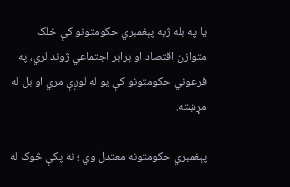يا په بله ژبه پېغمبري حکومتونو کې خلک متوازن اقتصاد او برابر اجتماعي ژوند لري، په فرعوني حکومتونو کې یو له لوږې مري او بل له مړښته.

پېغمبري حکومتونه معتدل وي ؛ نه پکې څوک له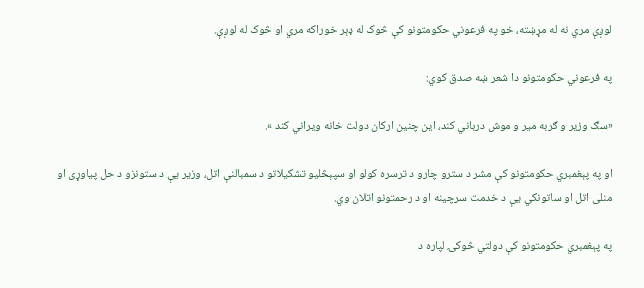لوږې مري نه له مړښته، خو په فرعوني حکومتونو کې څوک له ډېر خوراکه مري او څوک له لوږې.

په فرعوني حکومتونو دا شعر ښه صدق کوي:

«سګ وزیر و ګربه میر و موش درباني کند، این چنين ارکان دولت خانه ویراني کند ».

او په پېغمبري حکومتونو کې مشر د سترو چارو د ترسره کولو او سپېڅلیو تشکیلاتو د سمبالنې اتل، وزیر یې د ستونزو د حل پياوړی او منلی اتل او ساتونکي یې د خدمت سرچینه او د رحمتونو اتلان وي.

په پېغمبري حکومتونو کې دولتي څوکۍ لپاره د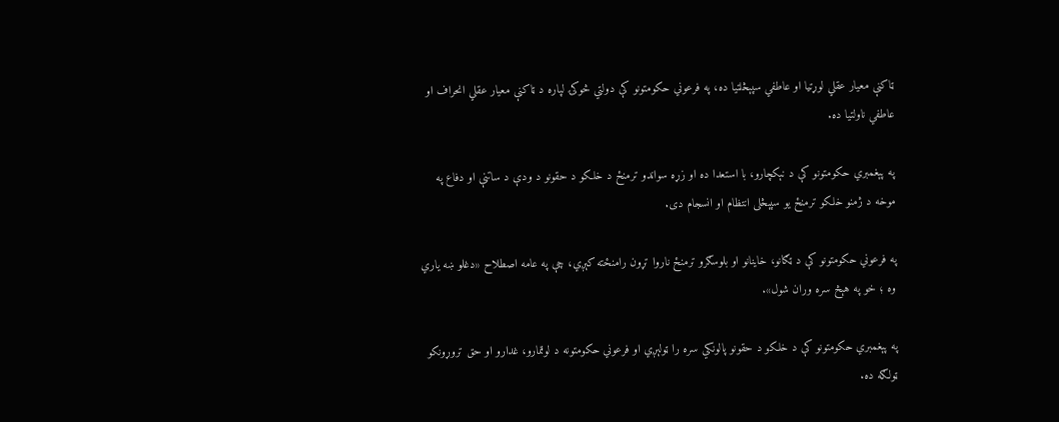ټاکنې معیار عقلي لوړتیا او عاطفي سپېڅلتیا ده، په فرعوني حکومتونو کې دولتي څوکۍ لپاره د ټاکنې معیار عقلي انحراف او عاطفي ناولتیا ده.

په پېغمبري حکومتونو کې د نېکچارو، با استعدا ده او زړه سواندو ترمنځ د خلکو د حقونو د ودې د ساتنې او دفاع په موخه د ژمنو خلکو ترمنځ یو سپېڅلی انتظام او انسجام دی.

په فرعوني حکومتونو کې د ټګانو، خاینانو او بلوسګرو ترمنځ ناروا تړون رامنځته کېږي، چې په عامه اصطلاح «دغلو ښه یاري وه ؛ خو په هېڅ سره وران شول».

په پېغمبري حکومتونو کې د خلکو د حقونو پالونکي سره را ټولېږي او فرعوني حکومتونه د لوټمارو، غدارو او حق تروړونکو ټولګه ده.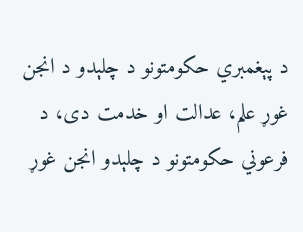د پېغمبري حکومتونو د چلېدو د انجن غوړ علم، عدالت او خدمت دی، د فرعوني حکومتونو د چلېدو انجن غوړ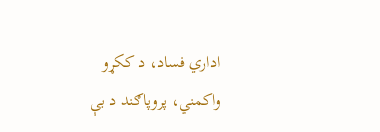اداري فساد، د ککړو واکمني، پروپاګند د بې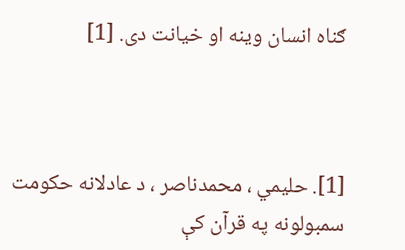ګناه انسان وينه او خیانت دی. [1]



[1]. حلیمي ، محمدناصر ، د عادلانه حكومت سمبولونه په قرآن کې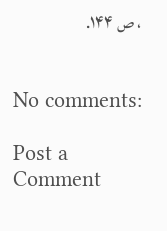، ص ۱۴۴.


No comments:

Post a Comment